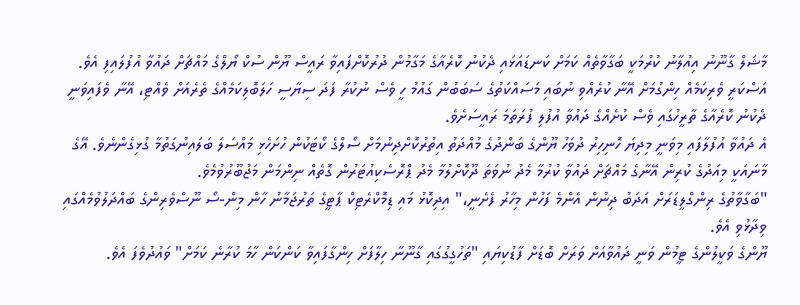މާޝަލް ގާނޫނު އިއުލާނު ކުރުމަކީ ބަގާވާތެއް ކަމަށް ކަނޑައަޅައި ދެކުނު ކޮރެއާގެ މަގާމުން ދުރުކޮށްފައިވާ ރައީސް ޔޫން ސުކް ޔޯލްގެ މައްޗަށް ދައުވާ އުފުލައިފި އެވެ.
އަސްކަރީ ވެރިކަމެއް ހިންގުމަށް އޭނާ ކުރެއްވި ނުބައި މަސައްކަތުގެ ސަބަބުން ގައުމު ހީ ވެސް ނުކުރާ ފަދަ ސިޔާސީ ހަލަބޮލިކަމެއްގެ ތެރެއަށް ވެއްޓި، އޭނާ ވެފައިވަނީ ދެކުނު ކޮރެއާގެ ތާރީހުގައި ވެސް ކުށެއްގެ ދައުވާ އުފުލި ފުރަތަމަ ރައީސަށެވެ.
އެ ދައުވާ އުފުލާފައި މިވަނީ މިދިޔަ ހޮނިހިރު ދުވަހު ޔޫންގެ ބަންދުގެ މުއްދަތު އިތުރުކޮށްދިނުމަށް ސޯލްގެ ކޯޓަކުން ހުށަހެޅި މައްސަލަ ބަލައިނުގަތުމާ ގުޅިގެންނެވެ. އޭގެ މާނައަކީ މިއަދުގެ ކުރިން އޭނާގެ މައްޗަށް ދައުވާ ކުރުމާ މެދު ނުވަތަ ދޫކޮށްލުމާ މެދު ޕްރޮސެކިއުޓަރުން ގޮތެއް ނިންމަން މަޖުބޫރުވުމެވެ.
"ބަގާވާތުގެ ރިންގްލީޑަރަށް އަދަބު ދިނުން އެންމެ ފަހުން މިހާރު ފެށެނީ،" އިދިކޮޅު މައި ޑިމޮކްރެޓިކް ޕާޓީގެ ތަރުޖަމާނު ހާން މިން-ސޯ ނޫސްވެރިންގެ ބައްދަލުވުމެއްގައި ވިދާޅުވި އެވެ.
ޔޫންގެ ވަކީލުންގެ ޓީމުން ވަނީ ދައުވާއަށް ވަރަށް ބޮޑަށް ފާޑުކިޔައި "ތަހުގީގުގައި ގާނޫނާ ހިލާފަށް ހިންގާފައިވާ ކަންކަން ހާމަ ކުރާނެ ކަމަށް" ވައުދުވެފަ އެވެ.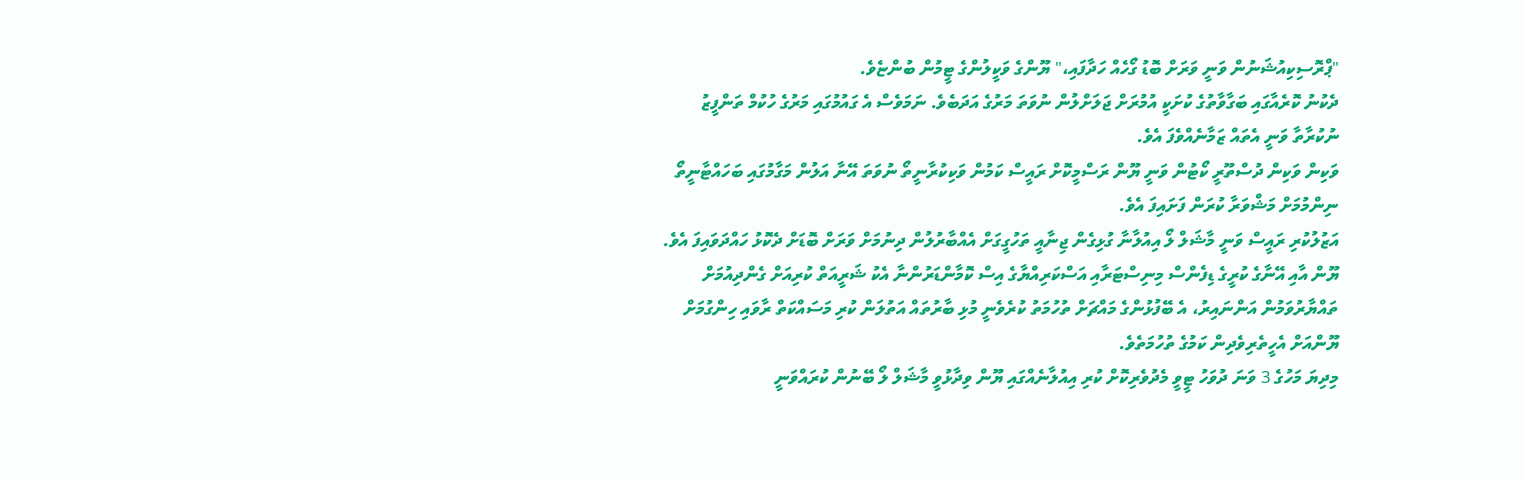"ޕްރޮސިކިއުޝަނުން ވަނީ ވަރަށް ބޮޑު ގޯހެއް ހަދާފައި،" ޔޫންގެ ވަކީލުންގެ ޓީމުން ބުންޏެވެ.
ދެކުނު ކޮރެއާގައި ބަގާވާތުގެ ކުށަކީ އުމުރަށް ޖަލަށްލުން ނުވަތަ މަރުގެ އަދަބެވެ. ނަމަވެސް އެ ގައުމުގައި މަރުގެ ހުކުމް ތަންފީޒު ނުކުރާތާ ވަނީ އެތައް ޒަމާނެއްވެފަ އެވެ.
ވަކިން ވަކިން ދުސްތޫރީ ކޯޓުން ވަނީ ޔޫން ރަސްމީކޮށް ރައީސް ކަމުން ވަކިކުރާނީތޯ ނުވަތަ އޭނާ އަލުން މަގާމުގައި ބަހައްޓާނީތޯ ނިންމުމަށް މަޝްވަރާ ކުރަން ފަށައިފަ އެވެ.
އަޒުލުކުރި ރައީސް ވަނީ މާޝަލް ލޯ އިއުލާނާ ގުޅިގެން ޖިނާއީ ތަހުގީގަށް އެއްބާރުލުން ދިނުމަށް ވަރަށް ބޮޑަށް ދެކޮޅު ހައްދަވައިފަ އެވެ.
ޔޫން އާއި އޭނާގެ ކުރީގެ ޑިފެންސް މިނިސްޓަރާއި އަސްކަރިއްޔާގެ އިސް ކޮމާންޑަރުންނާ އެކު ޝަރީއަތް ކުރިއަށް ގެންދިއުމަށް ތައްޔާރުވަމުން އަންނައިރު، އެ ބޭފުޅުންގެ މައްޗަށް ތުހުމަތު ކުރެވެނީ މުޅި ބާރުތައް އަތުލަން ކުރި މަސައްކަތް ރާވައި ހިންގުމަށް ޔޫންއަށް އެހީތެރިވެދިން ކަމުގެ ތުހުމަތެވެ.
މިދިޔަ މަހުގެ 3 ވަނަ ދުވަހު ޓީވީ މެދުވެރިކޮށް ކުރި އިއުލާނެއްގައި ޔޫން ވިދާޅުވީ މާޝަލް ލޯ ބޭނުން ކުރައްވަނީ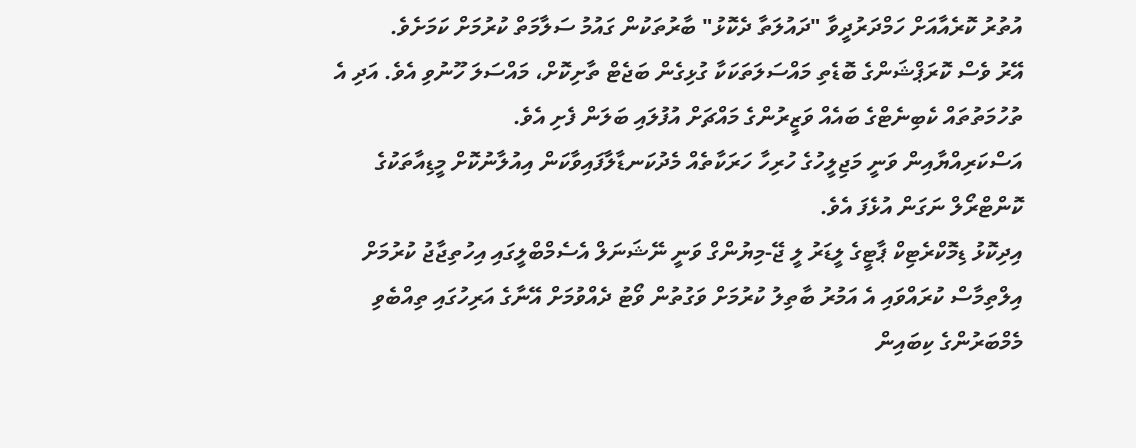އުތުރު ކޮރެއާއަށް ހަމްދަރުދީވާ "ދައުލަތާ ދެކޮޅު" ބާރުތަކުން ގައުމު ސަލާމަތް ކުރުމަށް ކަމަށެވެ.
އޭރު ވެސް ކޮރަޕްޝަންގެ ބޮޑެތި މައްސަލަތަކަކާ ގުޅިގެން ބަޖެޓް ތާށިކޮށް، މައްސަލަ ހޫނުވި އެވެ. އަދި އެ ތުހުމަތުތައް ކެބިނެޓްގެ ބައެއް ވަޒީރުންގެ މައްޗަށް އުފުލައި ބަލަން ފެށި އެވެ.
އަސްކަރިއްޔާއިން ވަނީ މަޖިލީހުގެ ހުރިހާ ހަރަކާތެއް މެދުކަނޑާލާފައިވާކަން އިއުލާނުކޮށް މީޑިއާތަކުގެ ކޮންޓްރޯލް ނަގަން އުޅެފަ އެވެ.
އިދިކޮޅު ޑިމޮކްރެޓިކް ޕާޓީގެ ލީޑަރު ލީ ޖޭ-މިޔުންގް ވަނީ ނޭޝަނަލް އެސެމްބްލީގައި އިހުތިޖާޖު ކުރުމަށް އިލްތިމާސް ކުރައްވައި އެ އަމުރު ބާތިލު ކުރުމަށް ވަގުތުން ވޯޓު ދެއްވުމަށް އޭނާގެ އަރިހުގައި ތިއްބެވި މެމްބަރުންގެ ކިބައިން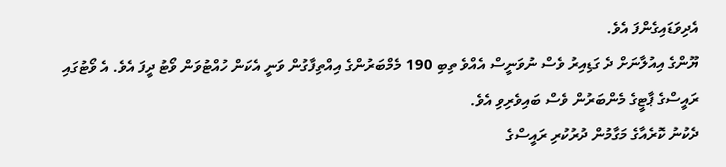އެދިވަޑައިގެންފަ އެވެ.
ޔޫންގެ އިއުލާނަށް ދެ ގަޑިއިރު ވެސް ނުވަނީސް އެއްވެ ތިބި 190 މެމްބަރުންގެ އިއްތިފާގުން ވަނީ އެކަން ހުއްޓުވަން ވޯޓު ދީފަ އެވެ. އެ ވޯޓުގައި ރައީސްގެ ޕާޓީގެ މެންބަރުން ވެސް ބައިވެރިވި އެވެ.
ދެކުނު ކޮރެއާގެ މަގާމުން ދުރުކުރި ރައީސްގެ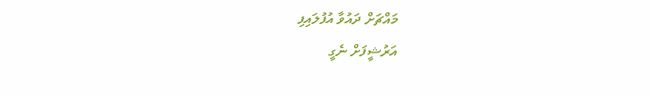މައްޗަށް ދައުވާ އުފުލައިފި
އަރުޝީފަށް ނެގީ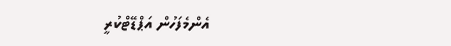އެންމެފަހުން އަޕްޑޭޓްކުރީ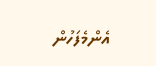އެންމެފަހުން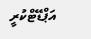އަޕްޑޭޓްކުރީ